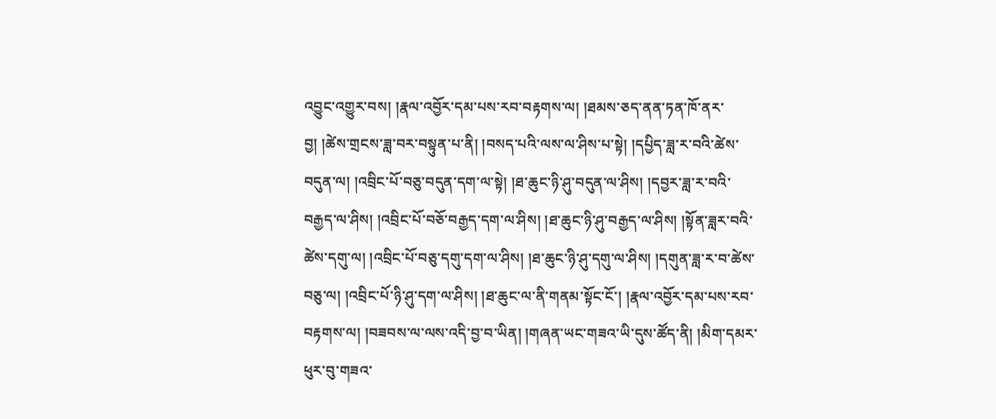འབྱུང་འགྱུར་བས། །རྣལ་འབྱོར་དམ་པས་རབ་བརྟགས་ལ། །ཐམས་ཅད་ནན་ཏན་ཁོ་ནར་བྱ། །ཚེས་གྲངས་ཟླ་བར་བསྟུན་པ་ནི། །བསད་པའི་ལས་ལ་ཤིས་པ་སྟེ། །དཔྱིད་ཟླ་ར་བའི་ཚེས་བདུན་ལ། །འབྲིང་པོ་བཅུ་བདུན་དག་ལ་སྟེ། །ཐ་ཆུང་ཉི་ཤུ་བདུན་ལ་ཤིས། །དབྱར་ཟླ་ར་བའི་བརྒྱད་ལ་ཤིས། །འབྲིང་པོ་བཅོ་བརྒྱད་དག་ལ་ཤིས། །ཐ་ཆུང་ཉི་ཤུ་བརྒྱད་ལ་ཤིས། །སྟོན་ཟླར་བའི་ཚེས་དགུ་ལ། །འབྲིང་པོ་བཅུ་དགུ་དག་ལ་ཤིས། །ཐ་ཆུང་ཉི་ཤུ་དགུ་ལ་ཤིས། །དགུན་ཟླ་ར་བ་ཚེས་བཅུ་ལ། །འབྲིང་པོ་ཉི་ཤུ་དག་ལ་ཤིས། །ཐ་ཆུང་ལ་ནི་གནམ་སྟོང་ངོ་། །རྣལ་འབྱོར་དམ་པས་རབ་བརྟགས་ལ། །བཟབས་ལ་ལས་འདི་བྱ་བ་ཡིན། །གཞན་ཡང་གཟའ་ཡི་དུས་ཚོད་ནི། །མིག་དམར་ཕུར་བུ་གཟའ་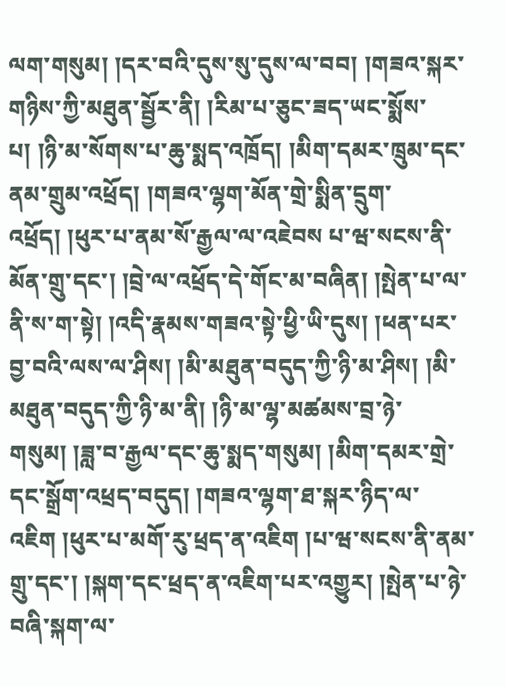ལག་གསུམ། །དར་བའི་དུས་སུ་དུས་ལ་བབ། །གཟའ་སྐར་གཉིས་ཀྱི་མཐུན་སྦྱོར་ནི། །རིམ་པ་ཅུང་ཟད་ཡང་སྨོས་པ། །ཉི་མ་སོགས་པ་ཆུ་སྨད་འཁྲོད། །མིག་དམར་ཁྲུམ་དང་ནམ་གྲུམ་འཕྲོད། །གཟའ་ལྷག་མོན་གྲེ་སྨིན་དྲུག་འཕྲོད། །ཕུར་པ་ནམ་སོ་རྒྱལ་ལ་འཇེབས པ་ཝ་སངས་ནི་མོན་གྲུ་དང་། །བྲེ་ལ་འཕྲོད་དེ་གོང་མ་བཞིན། །སྤེན་པ་ལ་ནི་ས་ག་སྟེ། །འདི་རྣམས་གཟའ་སྟེ་ཕྱི་ཡི་དུས། །ཕན་པར་བྱ་བའི་ལས་ལ་ཤིས། །མི་མཐུན་བདུད་ཀྱི་ཉི་མ་ཤིས། །མི་མཐུན་བདུད་ཀྱི་ཉི་མ་ནི། །ཉི་མ་ལྷ་མཚམས་བྲ་ཉེ་གསུམ། །ཟླ་བ་རྒྱལ་དང་ཆུ་སྨད་གསུམ། །མིག་དམར་གྲེ་དང་སྒྲོག་འཕྲད་བདུད། །གཟའ་ལྷག་ཐ་སྐར་ཉིད་ལ་འཇིག །ཕུར་པ་མགོ་རུ་ཕྲད་ན་འཇིག །པ་ཝ་སངས་ནི་ནམ་གྲུ་དང་། །སྐག་དང་ཕྲད་ན་འཇིག་པར་འགྱུར། །སྤེན་པ་ཉེ་བཞི་སྐག་ལ་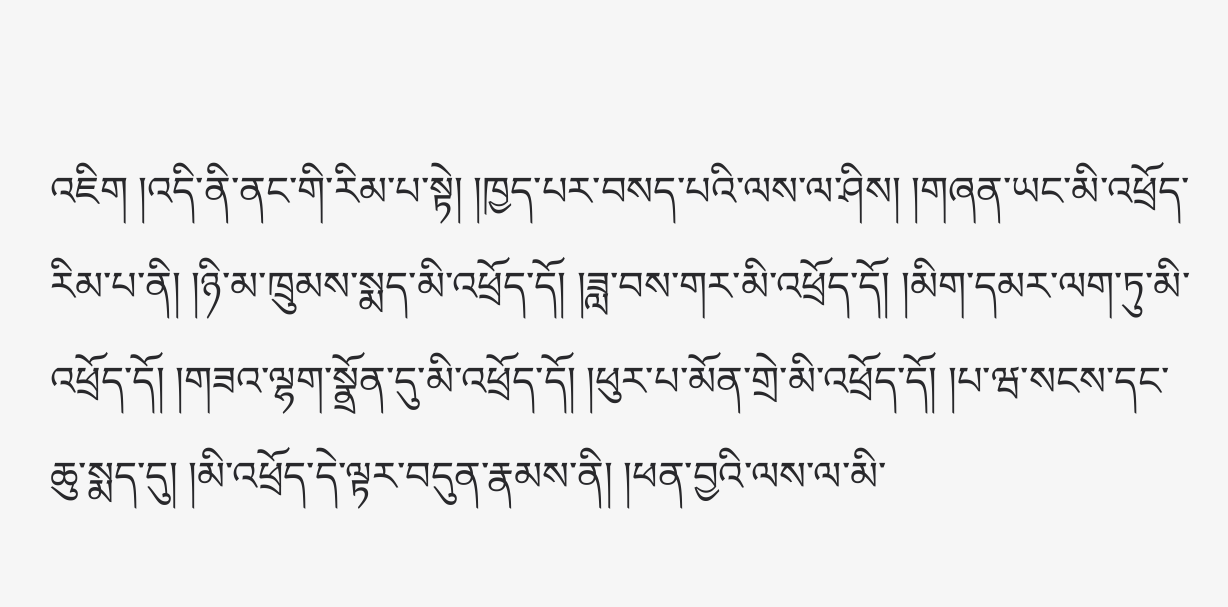འཇིག །འདི་ནི་ནང་གི་རིམ་པ་སྟེ། །ཁྱད་པར་བསད་པའི་ལས་ལ་ཤིས། །གཞན་ཡང་མི་འཕྲོད་རིམ་པ་ནི། །ཉི་མ་ཁྲུམས་སྨད་མི་འཕྲོད་དོ། །ཟླ་བས་གར་མི་འཕྲོད་དོ། །མིག་དམར་ལག་ཏུ་མི་འཕྲོད་དོ། །གཟའ་ལྷག་སྣྲོན་དུ་མི་འཕྲོད་དོ། །ཕུར་པ་མོན་གྲེ་མི་འཕྲོད་དོ། །པ་ཝ་སངས་དང་ཆུ་སྨད་དུ། །མི་འཕྲོད་དེ་ལྟར་བདུན་རྣམས་ནི། །ཕན་བྱའི་ལས་ལ་མི་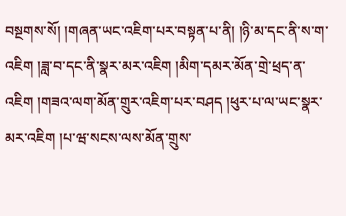བསྔགས་སོ། །གཞན་ཡང་འཇིག་པར་བསྟན་པ་ནི། །ཉི་མ་དང་ནི་ས་ག་འཇིག །ཟླ་བ་དང་ནི་སྣར་མར་འཇིག །མིག་དམར་མོན་གྲེ་ཕྲད་ན་འཇིག །གཟའ་ལག་མོན་གྲུར་འཇིག་པར་བཤད །ཕུར་པ་ལ་ཡང་སྣར་མར་འཇིག །པ་ཝ་སངས་ལས་མོན་གྲུས་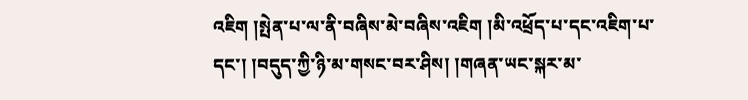འཇིག །སྤེན་པ་ལ་ནི་བཞིས་མེ་བཞིས་འཇིག །མི་འཕྲོད་པ་དང་འཇིག་པ་དང་། །བདུད་ཀྱི་ཉི་མ་གསང་བར་ཤིས། །གཞན་ཡང་སྐར་མ་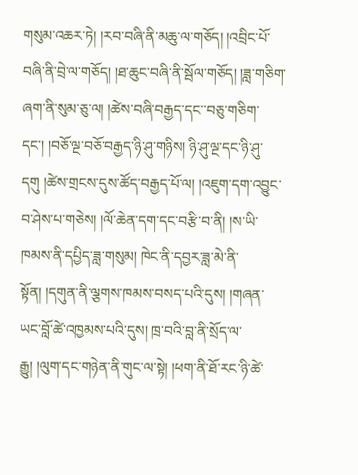གསུམ་འཆར་ཏེ། །རབ་བཞི་ནི་མཆུ་ལ་གཅོད། །འབྲིང་པོ་བཞི་ནི་བྲེ་ལ་གཅོད། །ཐ་ཆུང་བཞི་ནི་སྦོལ་གཅོད། །ཟླ་གཅིག་ཞག་ནི་སུམ་ཅུ་ལ། །ཚེས་བཞི་བརྒྱད་དང་་བཅུ་གཅིག་དང་། །བཅོ་ལྔ་བཅོ་བརྒྱད་ཉི་ཤུ་གཉིས། ཉི་ཤུ་ལྔ་དང་ཉི་ཤུ་དགུ །ཚེས་གྲངས་དུས་ཚོད་བརྒྱད་པོ་ལ། །འཇུག་དག་འབྱུང་བ་ཤེས་པ་གཅེས། །ལོ་ཆེན་དག་དང་བརྩི་བ་ནི། །ས་ཡི་ཁམས་ནི་དཔྱིད་ཟླ་གསུམ། ཁེང་ནི་དབྱར་ཟླ་མེ་ནི་སྟོན། །དགུན་ནི་ལྕགས་ཁམས་བསད་པའི་དུས། །གཞན་ཡང་བློ་ཚེ་འཁྱམས་པའི་དུས། ཁྲ་བའི་བླ་ནི་སྲོད་ལ་རྒྱུ། །ལུག་དང་གཉེན་ནི་གུང་ལ་སྟེ། །ཕག་ནི་ཐོ་རང་ཉི་ཚེ་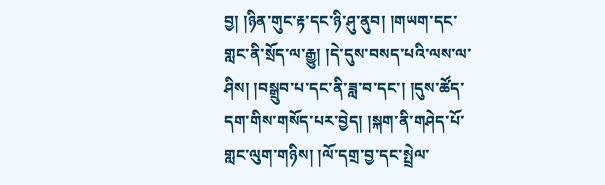བྱ། །ཉིན་གུང་རྟ་དང་ཉི་ཤུ་ནུབ། །གཡག་དང་གླང་ནི་སྲོད་ལ་རྒྱུ། །དེ་དུས་བསད་པའི་ལས་ལ་ཤིས། །བསྒྲུབ་པ་དང་ནི་ཟླ་བ་དང་། །དུས་ཚོད་དག་གིས་གསོད་པར་བྱེད། །སྐག་ནི་གཤེད་པོ་གླང་ལུག་གཉིས། །ལོ་དགྲ་བྱ་དང་སྤྲེལ་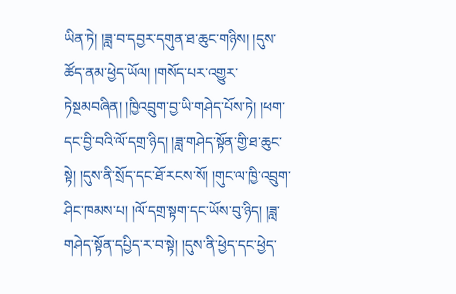ཡིན་ཏེ། །ཟླ་བ་དབྱར་དགུན་ཐ་ཆུང་གཉིས། །དུས་ཚོད་ནམ་ཕྱེད་ཡོལ། །གསོད་པར་འགྱུར་ཏེསྔམབཞིན། །ཁྱིའབྲུག་བྱ་ཡི་གཤེད་པོས་ཏེ། །ཕག་དང་བྱི་བའི་ལོ་དགྲ་ཉིད། །ཟླ་གཤེད་སྟོན་གྱི་ཐ་ཆུང་སྟེ། །དུས་ནི་སྲོད་དང་ཐོ་རངས་སོ། །གུང་ལ་ཁྱི་འབྲུག་ཤིང་ཁམས་པ། །ལོ་དགྲ་སྟག་དང་ཡོས་བུ་ཉིད། །ཟླ་གཤེད་སྟོན་དཔྱིད་ར་བ་སྟེ། །དུས་ནི་ཕྱེད་དང་ཕྱེད་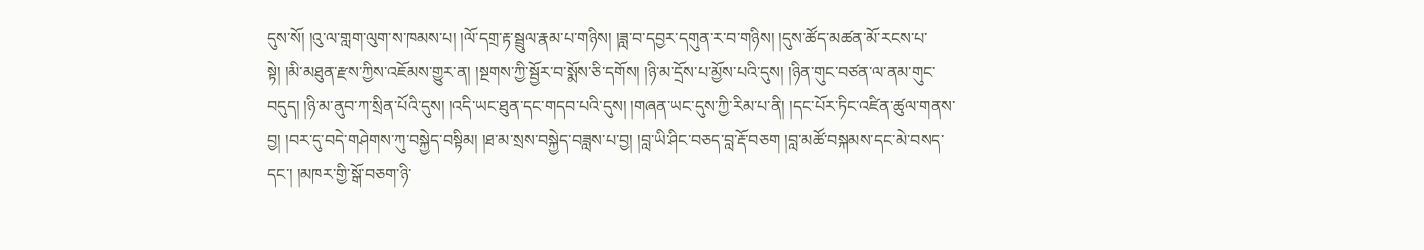དུས་སོ། །འུ་ལ་གླག་ལུག་ས་ཁམས་པ། །ལོ་དགྲ་རྟ་སྦྲུལ་རྣམ་པ་གཉིས། །ཟླ་བ་དབྱར་དགུན་ར་བ་གཉིས། །དུས་ཚོད་མཚན་མོ་རངས་པ་སྟེ། །མི་མཐུན་རྫས་ཀྱིས་འཇོམས་གྱུར་ན། །སྔགས་ཀྱི་སྦྱོར་བ་སྨོས་ཅི་དགོས། །ཉི་མ་དྲོས་པ་མྱོས་པའི་དུས། །ཉིན་གུང་བཙན་ལ་ནམ་གུང་བདུད། །ཉི་མ་ནུབ་ཀ་སྲིན་པོའི་དུས། །འདི་ཡང་ཐུན་དང་གདབ་པའི་དུས། །གཞན་ཡང་དུས་ཀྱི་རིམ་པ་ནི། །དང་པོར་ཏིང་འཛིན་ཚུལ་གནས་བྱ། །བར་དུ་བདེ་གཤེགས་ཀུ་བསྐྱེད་བསྟིམ། །ཐ་མ་སྲས་བསྐྱེད་བཟླས་པ་བྱ། །བླ་ཡི་ཤིང་བཅད་བླ་རྡོ་བཅག །བླ་མཚོ་བསྐམས་དང་མེ་བསད་དང་། །མཁར་གྱི་སྒོ་བཅག་ཉི་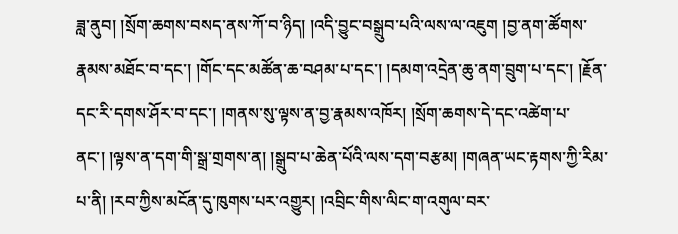ཟླ་ནུབ། །སྲོག་ཆགས་བསད་ནས་ཀོ་བ་ཉིད། །འདི་བྱུང་བསྒྲུབ་པའི་ལས་ལ་འཇུག །བྱ་ནག་ཚོགས་རྣམས་མཐོང་བ་དང་། །གོང་དང་མཚོན་ཆ་བཤམ་པ་དང་། །དམག་འདྲེན་ཆུ་ནག་བྲུག་པ་དང་། །རྗོན་དང་རི་དགས་ཤོར་བ་དང་། །གནས་སུ་ལྟས་ན་བྱ་རྣམས་འཁོར། །སྲོག་ཆགས་དེ་དང་འཚེག་པ་ནང་། །ལྟས་ན་དག་གི་སྒྲ་གྲགས་ན། །སྒྲུབ་པ་ཆེན་པོའི་ལས་དག་བརྩམ། །གཞན་ཡང་རྟགས་ཀྱི་རིམ་པ་ནི། །རབ་ཀྱིས་མངོན་དུ་ཁུགས་པར་འགྱུར། །འབྲིང་གིས་ལིང་ག་འགུལ་བར་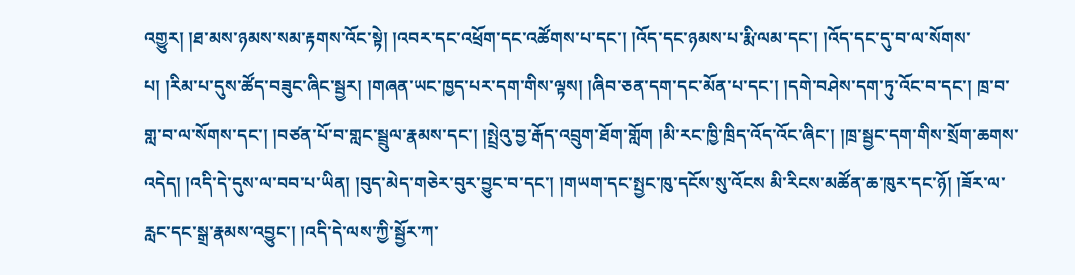འགྱུར། །ཐ་མས་ཉམས་སམ་རྟགས་འོང་སྟེ། །འབར་དང་འཕྲོག་དང་འཚོགས་པ་དང་། །འོད་དང་ཉམས་པ་རྨི་ལམ་དང་། །འོད་དང་དུ་བ་ལ་སོགས་པ། །རིམ་པ་དུས་ཚོད་བཟུང་ཞིང་སྦྱར། །གཞན་ཡང་ཁྱད་པར་དག་གིས་ལྟས། །ཞིབ་ཅན་དག་དང་མོན་པ་དང་། །དགེ་བཤེས་དག་ཏུ་འོང་བ་དང་། ཁྲ་བ་གླ་བ་ལ་སོགས་དང་། །བཙན་པོ་བ་གླང་སྦྲུལ་རྣམས་དང་། །སྤྲེའུ་བྱ་རྒོད་འབྲུག་ཐོག་གློག །མི་རང་ཁྱི་ཁྲིད་འོད་འོང་ཞིང་། །ཁྲ་སྦྱང་དག་གིས་སྲོག་ཆགས་འདེད། །འདི་དེ་དུས་ལ་བབ་པ་ཡིན། །བུད་མེད་གཅེར་བུར་བྱུང་བ་དང་། །གཡག་དང་སྤྱང་ཁུ་དངོས་སུ་འོངས མི་རིངས་མཚོན་ཆ་ཁུར་དང་ཉོ། །ཟོར་ལ་རླང་དང་སྒྲ་རྣམས་འབྱུང་། །འདི་དེ་ལས་ཀྱི་སྦྱོར་ཀ་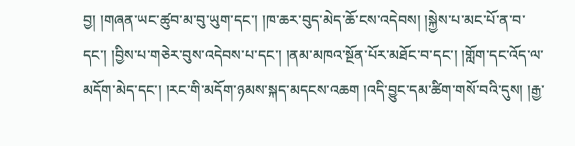བྱ། །གཞན་ཡང་ཚུབ་མ་བུ་ཡུག་དང་། །ཁ་ཆར་བུད་མེད་ཆོ་ངས་འདེབས། །སྐྱེས་པ་མང་པོ་ན་བ་དང་། །བྱིས་པ་གཅེར་བུས་འདེབས་པ་དང་། །ནམ་མཁའ་སྔོན་པོར་མཐོང་བ་དང་། །གློག་དང་འོད་ལ་མདོག་མེད་དང་། །རང་གི་མདོག་ཉམས་སྐད་མདངས་འཆག །འདི་བྱུང་དམ་ཚིག་གསོ་བའི་དུས། །རྒྱ་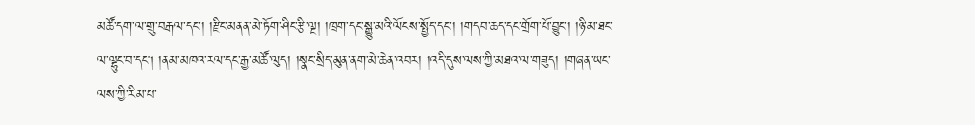མཚོ་དག་ལ་གྲུ་བརྒལ་དང་། །རྫིང་མནན་མེ་ཏོག་ཤིང་རྩི་ལྔ། །ཁྲག་དང་སྒྱུ་མའི་ལོངས་སྤྱོད་དང་། །གདབ་ཆད་དང་གྲོག་པོ་བྱུང་། །ཉི་མ་ཐང་ལ་ལྷུང་བ་དང། །ནམ་མཁའ་རལ་དང་རྒྱ་མཚོ་ལུད། །སྣང་སྲིད་མུན་ནག་མེ་ཆེན་འབར། །འདི་དུས་ལས་ཀྱི་མཐའ་ལ་གཟུད། །གཞན་ཡང་ལས་ཀྱི་རིམ་པ་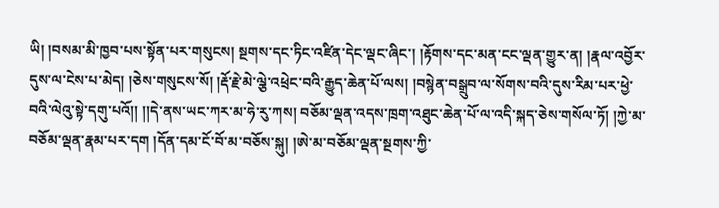ཡི། །བསམ་མི་ཁྱབ་པས་སྟོན་པར་གསུངས། སྔགས་དང་ཏིང་འཛིན་དེང་ལྡང་ཞིང་། །རྟོགས་དང་མན་ངང་ལྡན་གྱུར་ན། །རྣལ་འབྱོར་དུས་ལ་ངེས་པ་མེད། །ཅེས་གསུངས་སོ། །རྡོ་རྗེ་མེ་ལྕེ་འཕྲེང་བའི་རྒྱུད་ཆེན་པོ་ལས། །བསྙེན་བསྒྲུབ་ལ་སོགས་བའི་དུས་རིམ་པར་ཕྱེ་བའི་ལེའུ་སྟེ་དགུ་པའོ།། །།དེ་ནས་ཡང་ཀར་མ་ཧེ་རུ་ཀས། བཅོམ་ལྡན་འདས་ཁྲག་འཐུང་ཆེན་པོ་ལ་འདི་སྐད་ཅེས་གསོལ་ཏོ། །ཀྱེ་མ་བཅོམ་ལྡན་རྣམ་པར་དག །དོན་དམ་ངོ་བོ་མ་བཅོས་སྐུ། །ཨེ་མ་བཅོམ་ལྡན་སྔགས་ཀྱི་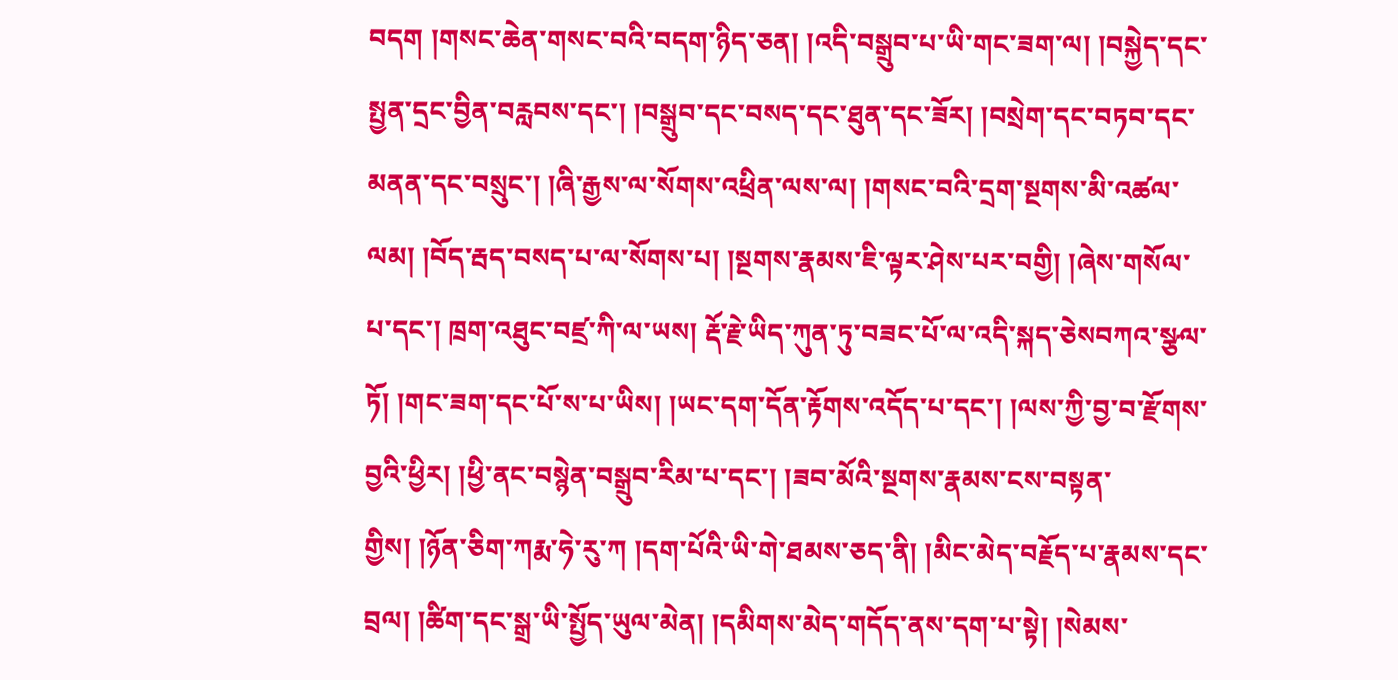བདག །གསང་ཆེན་གསང་བའི་བདག་ཉིད་ཅན། །འདི་བསྒྲུབ་པ་ཡི་གང་ཟག་ལ། །བསྐྱེད་དང་སྤྱན་དྲང་བྱིན་བརླབས་དང་། །བསྒྲུབ་དང་བསད་དང་ཐུན་དང་ཟོར། །བསྲེག་དང་བཏབ་དང་མནན་དང་བསྲུང་། །ཞི་རྒྱས་ལ་སོགས་འཕྲིན་ལས་ལ། །གསང་བའི་དྲག་སྔགས་མི་འཚལ་ལམ། །བོད་རྦད་བསད་པ་ལ་སོགས་པ། །སྔགས་རྣམས་ཇི་ལྟར་ཤེས་པར་བགྱི། །ཞེས་གསོལ་པ་དང་། ཁྲག་འཐུང་བཛྲ་ཀི་ལ་ཡས། རྡོ་རྗེ་ཡིད་ཀུན་ཏུ་བཟང་པོ་ལ་འདི་སྐད་ཅེསབཀའ་སྩལ་ཏོ། །གང་ཟག་དང་པོ་ས་པ་ཡིས། །ཡང་དག་དོན་རྟོགས་འདོད་པ་དང་། །ལས་ཀྱི་བྱ་བ་རྫོགས་བྱའི་ཕྱིར། །ཕྱི་ནང་བསྙེན་བསྒྲུབ་རིམ་པ་དང་། །ཟབ་མོའི་སྔགས་རྣམས་ངས་བསྟན་གྱིས། །ཉོན་ཅིག་ཀརྨ་ཧེ་རུ་ཀ །དག་པོའི་ཡི་གེ་ཐམས་ཅད་ནི། །མིང་མེད་བརྗོད་པ་རྣམས་དང་བྲལ། །ཚིག་དང་སྒྲ་ཡི་སྤྱོད་ཡུལ་མེན། །དམིགས་མེད་གདོད་ནས་དག་པ་སྟེ། །སེམས་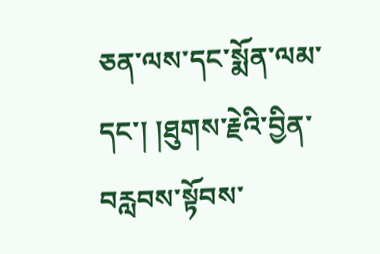ཅན་ལས་དང་སྨོན་ལམ་དང་། །ཐུགས་རྗེའི་བྱིན་བརླབས་སྟོབས་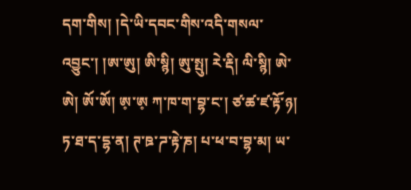དག་གིས། །དེ་ཡི་དབང་གིས་འདི་གསལ་འབྱུང་། །ཨ་ཨུ། ཨི་སྙི། ཨུ་སྤུ། རེ་རྡི། ལི་སྙི། ཨེ་ཨེ། ཨོ་ཨོ། ཨ༷་ཨ༷ ཀ་ཁ་ག་བྷ་ང་། ཙ་ཚ་ཛ་རྟོ་ཉ། ཏ་ཐ་ད་དྷ་ན། ཊ་ཋ་ཌ་རྟེ་ཎ། པ་ཕ་བ་བྷ་མ། ཡ་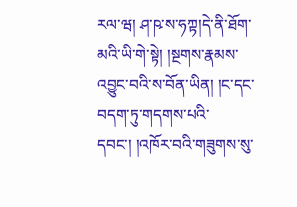རལ་ཝ། ཤ་ཥ་ས་ཧཀྟ།དེ་ནི་ཐོག་མའི་ཡི་གེ་སྟེ། །སྔགས་རྣམས་འབྱུང་བའི་ས་བོན་ཡིན། །ང་དང་བདག་ཏུ་གདགས་པའི་དབང་། །འཁོར་བའི་གཟུགས་སུ་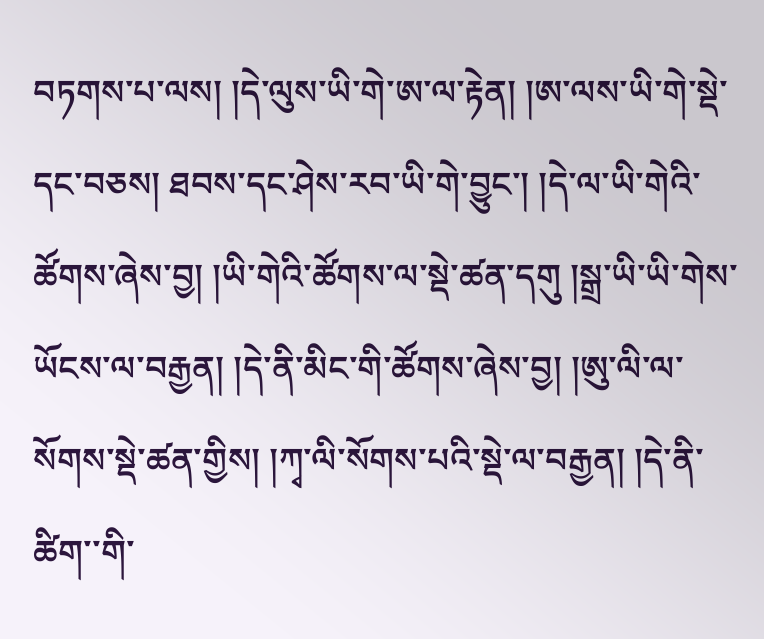བཏགས་པ་ལས། །དེ་ལུས་ཡི་གེ་ཨ་ལ་རྟེན། །ཨ་ལས་ཡི་གེ་སྡེ་དང་བཅས། ཐབས་དང་ཤེས་རབ་ཡི་གེ་བྱུང་། །དེ་ལ་ཡི་གེའི་ཚོགས་ཞེས་བྱ། །ཡི་གེའི་ཚོགས་ལ་སྡེ་ཚན་དགུ །སྒྲ་ཡི་ཡི་གེས་ཡོངས་ལ་བརྒྱན། །དེ་ནི་མིང་གི་ཚོགས་ཞེས་བྱ། །ཨུ་ལི་ལ་སོགས་སྡེ་ཚན་གྱིས། །ཀྭ་ལི་སོགས་པའི་སྡེ་ལ་བརྒྱན། །དེ་ནི་ཚིག་་གི་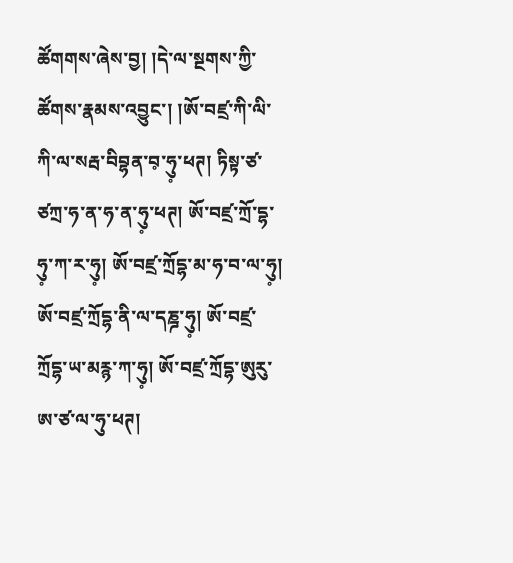ཚོགགས་ཞེས་བྱ། །དེ་ལ་སྔགས་ཀྱི་ཚོགས་རྣམས་འབྱུང་། །ཨོ་བཛྲ་ཀི་ལི་ཀི་ལ་སརྦ་བིབྷན་བ༷་ཧུ༷་ཕཊ། ཏིསྟ་ཙ་ཙཀྲ་ཧ་ན་ཧ་ན་ཧུ༷་ཕཊ། ཨོ་བཛྲ་ཀྲོ་དྷ་ཧུ༷་ཀ་ར་ཧུ༷། ཨོ་བཛྲ་ཀྲོདྷ་མ་ཧ་བ་ལ་ཧུ༷། ཨོ་བཛྲ་ཀྲོདྷ་ནི་ལ་དཎྜ་ཧུ༷། ཨོ་བཛྲ་ཀྲོདྷ་ཡ་མརྙ་ཀ་ཧུ༷། ཨོ་བཛྲ་ཀྲོདྷ་ཨུརུ་ཨ་ཙ་ལ་ཧུ་ཕཊ།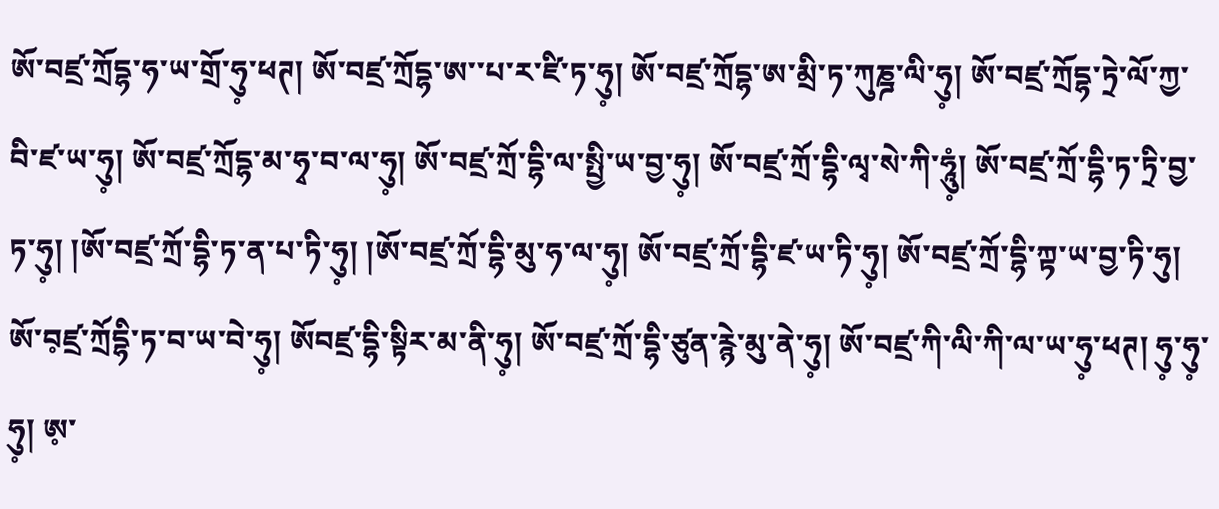ཨོ་བཛྲ་ཀྲོདྷ་ཧ་ཡ་གྲོ་ཧུ༷་ཕཊ། ཨོ་བཛྲ་ཀྲོདྷ་ཨ་་པ་ར་ཛི་ཏ་ཧུ༷། ཨོ་བཛྲ་ཀྲོདྷ་ཨ་མྲི་ཏ་ཀུཎྜ་ལི་ཧུ༷། ཨོ་བཛྲ་ཀྲོདྷ་ཏྲེ་ལོ་ཀྱ་བི་ཛ་ཡ་ཧུ༷། ཨོ་བཛྲ་ཀྲོདྷ་མ་ཧྭ་བ་ལ་ཧུ༷། ཨོ་བཛྲ་ཀྲོ་དྷི་ལ་སྤྱི་ཡ་བྱ་ཧུ༷། ཨོ་བཛྲ་ཀྲོ་དྷི་ལྭ་སེ་ཀི་ཧཱུཾ༷། ཨོ་བཛྲ་ཀྲོ་དྷི་ཏ་ཏྲི་བྱ་ཏ་ཧུ༷། །ཨོ་བཛྲ་ཀྲོ་དྷི་ཏ་ན་པ་ཏི་ཧུ༷། །ཨོ་བཛྲ་ཀྲོ་དྷི་མུ་ཧ་ལ་ཧུ༷། ཨོ་བཛྲ་ཀྲོ་དྷི་ཛ་ཡ་ཏི་ཧུ༷། ཨོ་བཛྲ་ཀྲོ་དྷི་ཀྟ་ཡ་བྱ་ཏི་ཧུ། ཨོ་བ༷ཛྲ་ཀྲོདྷི་ཏ་བ་ཡ་བེ་ཧུ༷། ཨོབཛྲ་དྷི་སྟིར་མ་ནི་ཧུ༷། ཨོ་བཛྲ་ཀྲོ་དྷི་ཙུན་རྙེ་མུ་ནེ་ཧུ༷། ཨོ་བཛྲ་ཀི་ལི་ཀི་ལ་ཡ་ཧུ༷་ཕཊ། ཧུ༷་ཧུ༷་ཧུ༷། ཨ༷་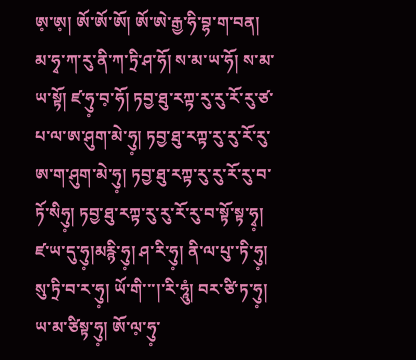ཨ༷་ཨ༷། ཨོ་ཨོ་ཨོ། ཨོ་ཨེ་རྒྱ་ཧི་བྷ་ག་བན། མ་ཧྭ་ཀ་རུ་ནི་ཀ་ཏྲི་ཤ་ཧོ། ས་མ་ཡ་ཧོ། ས་མ་ཡ་སྟོ། ཛ་ཧུ༷་བ༷་ཧོ། ཏབྱ་ཐུ་རཀྟ་རུ་རུ་རོ་རུ་ཙ་པ་ལ་ཨ་ཤུག་མེ་ཧུ༷། ཏབྱ་ཐུ་རཀྟ་རུ་རུ་རོ་རུ་ཨ་ག་ཤུག་མེ་ཧུ༷། ཏབྱ་ཐུ་རཀྟ་རུ་རུ་རོ་རུ་བ་ཏོ་སིཧུ༷། ཏབྱ་ཐུ་རཀྟ་རུ་རུ་རོ་རུ་བ་སྟོ་སྟ་ཧྭ༷། ཛ་ཡ་དུ་ཧུ༷།མརྙི་ཧུ༷། ཤ་རི་ཧུ༷། ནི་ལ་པུ་་ཏི་ཧུ༷། སུ་ཏྲི་བ་ར་ཧུ༷། ཡོ་གི་་་།་རི་ཧཱུཾ། བར་ཙི་ཏ་ཧུ༷། ཡ་མ་ཙིསྟ་ཧུ༷། ཨོ་ལ༷་ཧུ༷་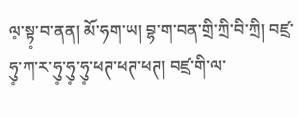ལ༷་སྟ༷་བ་ནན། མོ་ཧག་ཡ། བྷ་ག་བན་གྲི་ཀྲི་བི་ཀྲི། བཛྲ་ཧུ༷་ཀ་ར་ཧུ༷་ཧུ༷་ཧུ༷་ཕཊ་ཕཊ་ཕཊ། བཛྲ་གི་ལ་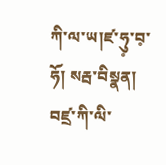ཀི་ལ་ཡ།ཛ་ཧུ༷་བ༷་ཧོ། སརྦ་བིསྣན། བཛྲ་ཀི་ལི་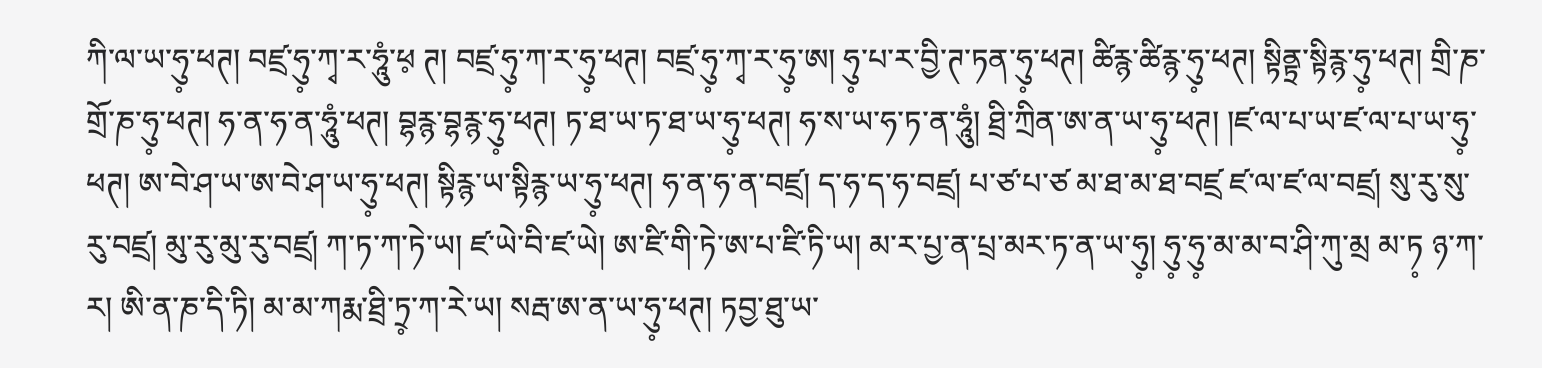ཀི་ལ་ཡ་ཧུ༷་ཕཊ། བཛྲ་ཧུ༷་ཀྭ་ར་ཧཱུཾ་ཕ༷ ཊ། བཛྲ་ཧུ༷་ཀ་ར་ཧུ༷་ཕཊ། བཛྲ་ཧུ༷་ཀྭ་ར་ཧུ༷་ཨ། ཧུ༷་པ་ར་བྱི་ཊ་ཏན་ཧུ༷་ཕཊ། ཚིརྙ་ཚིརྙ་ཧུ༷་ཕཊ། སྟིནྟྲ་སྟིརྙ་ཧུ༷་ཕཊ། གྲི་ཎ་གྲོ་ཎ་ཧུ༷་ཕཊ། ཧ་ན་ཧ་ན་ཧཱུཾ་ཕཊ། བྷརྙ་བྷརྙ་ཧུ༷་ཕཊ། ཏ་ཐ་ཡ་ཏ་ཐ་ཡ་ཧུ༷་ཕཊ། ཧ་ས་ཡ་ཧ་ཏ་ན་ཧཱུཾ། ཐྲི་ཀྲིན་ཨ་ན་ཡ་ཧུ༷་ཕཊ། །ཛ་ལ་པ་ཡ་ཛ་ལ་པ་ཡ་ཧུ༷་ཕཊ། ཨ་བེ་ཤ་ཡ་ཨ་བེ་ཤ་ཡ་ཧུ༷་ཕཊ། སྟིརྙ་ཡ་སྟིརྙ་ཡ་ཧུ༷་ཕཊ། ཧ་ན་ཧ་ན་བཛྲ། ད་ཧ་ད་ཧ་བཛྲ། པ་ཙ་པ་ཙ མ་ཐ་མ་ཐ་བཛྲ ཛ་ལ་ཛ་ལ་བཛྲ། སུ་རུ་སུ་རུ་བཛྲ། མུ་རུ་མུ་རུ་བཛྲ། ཀ་ཏ་ཀ་ཏེ་ཡ། ཛ་ཡེ་བི་ཛ་ཡེ། ཨ་ཛི་གི་ཏེ་ཨ་པ་ཛི་ཏི་ཡ། མ་ར་པྱ་ན་པྲ་མར་ཏ་ན་ཡ་ཧུ༷། ཧུ༷་ཧུ༷་མ་མ་བ་ཤི་ཀུ་མྲ མ་ཏ༷ ཉ་ཀ་ར། ཨི་ན་ཎ་དི་ཏི། མ་མ་ཀརྨ་ཐྲི་ཏྲ༷་ཀ་རེ་ཡ། སརྦ་ཨ་ན་ཡ་ཧུ༷་ཕཊ། ཏབྱ་ཐུ་ཡ་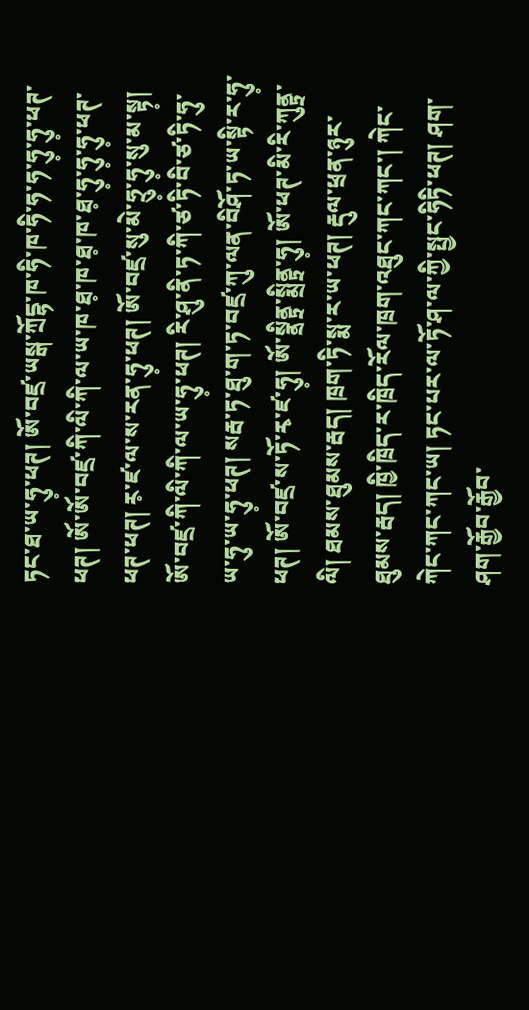ཏང་ཐ་ཡ་ཧུ༷་ཕཊ། ཨོ་བཛྲ་ཡསྒ་ཀྲོདྷ་ཁ་ཧི་ཁ་ཧི་ཧ་ཧ་ཧུ༷་ཧུ༷་ཕཊ་ཕཊ། ཨོ་ཨོ་བཛྲ་ཀི་ལི་ཀི་ལ་ཡ་ཁ་ཐ༷་ཁ་ཐ༷་ཁ་ཐ༷་ཧུ༷་ཧུ༷་ཧུ༷་ཕཊ་ཕཊ་ཕཊ། ར༷་ཛ་ལ་ས་རན་ཧུ༷་ཕཊ། ཨོ་བཛྲ་སུ་མེ་ཧྲུ༷་ཧུ༷་སུ་མ་སྟ༷། ཨོ་བཛྲ་ཀི་ལི་ཀི་ལ་ཡ་ཧུ༷་ཕཊ། རི་ཤུ་ནི་ཏ་ཀི་ཙ་ཏི་བི་ཙ་ཏི་ཧུ་ཡ་ཧུ་ཡ་ཧུ༷་ཕཊ། སརྦ་ཏ་ཐུ་ག་ཏ་བཛྲ་ཀུ་ལན་བིཤོ་ཏ་ཡ་སྟི་ར་ཧུ༷་ཕཊ། ཨོ་བཛྲ་ས་ཏོ་རྭ་ཛ་ཧུ༷། ཨོ་སྣྲིནྟྲ་སྨྲིནྟྲ་ཧུ༷། ཨོ་ཕཊ་མི་རི་ཀུནྟྲ་ལི། ཐམས་ཐུམས་རྦད། ཁྲག་ཏི་སྨ་ར་ཡ་ཕཊ། རྡུལ་ཕྲན་ཉུར་ཐུམས་རྦད། ཁྱི་ཁྲིད་ར་ཁྲིད་རོལ་ཁྲག་འཐུང་ཀང་ཀང་། ཀེང་ཀེང་ཀང་ཀང་ཡ། ཏང་པར་ལ་ཏོ་ཤ་ལ་ཀྱི་སྤྱང་ཧིཏི་ཕཊ། ཤག་ཤག་རྒྱོབ་རྒྱོབ་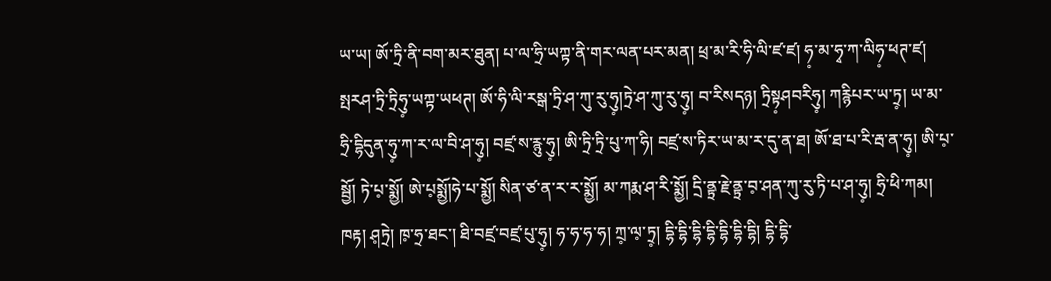ཡ་ཡ། ཨོ་ཏྲི་ནི་བག་མར་ཐུན། པ་ལ་ཧྲི་ཡཀྟ་ནི་གར་ལན་པར་མན། ཕྲ་མ་རི་ཧི་ལི་ཛ་ཛ། ཧ༷་མ་ཧྭ་ཀ་ལིཧ༷་ཕཊ་ཛ། སྤརཤ་ཏྲི་ཏྲིཧུ༷་ཡཀྟ་ཡཕཊ། ཨོ་ཧི་ལི་རསྒ་ཏྲི་ཤ་ཀུ་རུ་ཧུ༷།ཏྲེ་ཤ་ཀུ་རུ་ཧུ༷། བ་རིསདཉ། ཏྲིསྟ༷ཤབརིཧུ༷། ཀརྙིཔར་ཡ་ཏྲ༷། ཡ་མ་ཧྲི་དྷིདུན་ཧུ༷་ཀ་ར་ལ་བི་ཤ་ཧུ༷། བཛྲ་ས་རྙུ་ཧུ༷། ཨི་ཏྲི་ཏྲི་པུ་ཀ་ཧི། བཛྲ་ས་ཏིར་ཡ་མ་ར་དུ་ན་ཐ། ཨོ་ཐ་པ་རི་རྦ་ན་ཧུ༷། ཨི་པ༷་སྦྱོ། ཏེ་པ༷་སྨྱོ། ཨེ་པ༷སྨྱོ།ཧེ་པ་སྨྱོ། སིན་ཙ་ན་ར་ར་སྨྱོ། མ་ཀརྨ་ཤ་རི་སྨྱོ། དྲི་ནྟྲ་རྗེ་ནྟྲ་བ༷་ཤན་ཀུ་རུ་ཏི་པ་ཤ་ཧུ༷། ཧྲི་ཕི་ཀམ། ཁརྟ། ཤ༷ཏྲེ། ཁ༷་ཧྲ་ཐང་། ཐི་བཛྲ་བཛྲ་པུ་ཧུ༷། ཧ་ཧ་ཧ་ཧ། ཀྲ༷་ལ༷་ཏྲ༷། དྷི་དྷི་དྷི་དྷི་དྷི་དྷི་དྷི། དྷི་དྷི་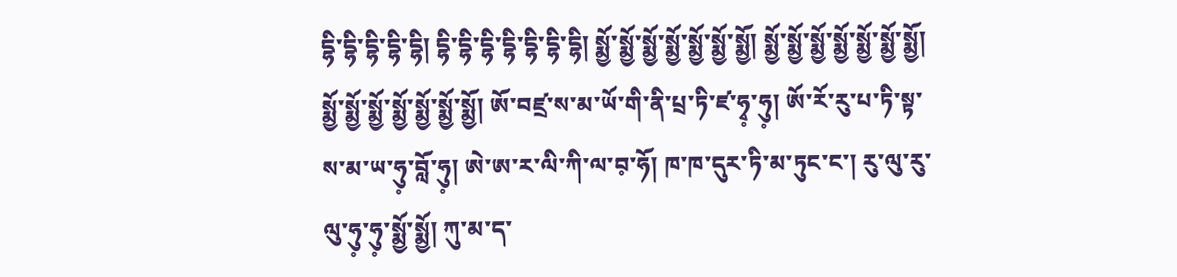དྷི་དྷི་དྷི་དྷི་དྷི། དྷི་དྷི་དྷི་དྷི་དྷི་དྷི་དྷི། སྨྱོ་སྨྱོ་སྨྱོ་སྨྱོ་སྨྱོ་སྨྱོ་སྨྱོ། སྨྱོ་སྨྱོ་སྨྱོ་སྨྱོ་སྨྱོ་སྨྱོ་སྨྱོ། སྨྱོ་སྨྱོ་སྨྱོ་སྨྱོ་སྨྱོ་སྨྱོ་སྨྱོ། ཨོ་བཛྲ་ས་མ་ཡོ་གི་ནི་པྲ་ཏི་ཛ་ཧྭ༷་ཧུ༷། ཨོ་རོ་རུ་པ་ཏི་སྟ་ས་མ་ཡ་ཧུ༷་བློ་ཧུ༷། ཨེ་ཨ་ར་ལི་ཀི་ལ་བ༷་ཧོ། ཁ་ཁ་དུར་ཏི་མ་ཏུང་ང་། རུ་ལུ་རུ་ལུ་ཧུ༷་ཧུ༷་སྨྱོ་སྨྱོ། ཀུ་མ་ད་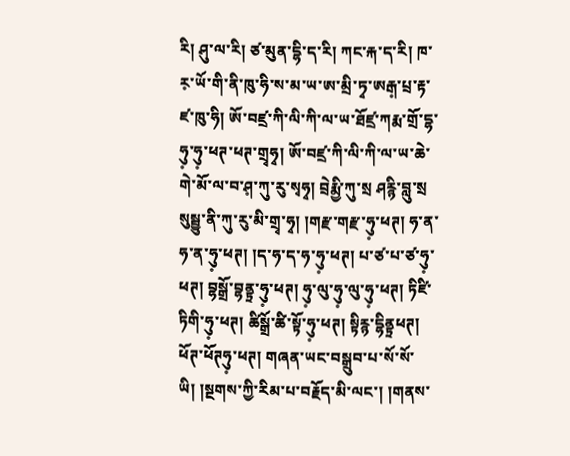རི། ཤུ་ལ་རི། ཙ་མུན་དྷི་ད་རི། ཀང་རྐ་ད་རི། ཁ་ར༷་ཡོ་གི་ནི་ཁུ་ཧི་ས་མ་ཡ་ཨ་མྲི་ཏྭ་ཨརྒ༷་པྲ་རྟ་ཛ་ཁུ་ཧི། ཨོ་བཛྲ་ཀི་ལི་ཀི་ལ་ཡ་ཐོཛྲ་ཀརྨ་གྲོ་དྷ་ཧུ༷་ཧུ༷་ཕཊ་ཕཊ་གྲྭཧྭ། ཨོ་བཛྲ་ཀི་ལི་ཀི་ལ་ཡ་ཆེ་གེ་མོ་ལ་བ་ཤ༷་ཀུ་རུ་སྭཧྭ། བྲེརྨྱི་ཀུ་སྲ ཤརྙི་བླུ་སྲ སུསྦྱུ་ནི་ཀུ་རུ་མི་གྲྭ་ཧྭ། །གརྫ་གརྫ་ཧུ༷་ཕཊ། ཧ་ན་ཧ་ན་ཧུ༷་ཕཊ། །ད་ཧ་ད་ཧ་ཧུ༷་ཕཊ། པ་ཙ་པ་ཙ་ཧུ༷་ཕཊ། བྷསྒྲོ་བྷནྟྲ་ཧུ༷་ཕཊ། ཧུ༷་ལུ་ཧུ༷་ལུ་ཧུ༷་ཕཊ། ཏིཛི་ཏིགི་ཧུ༷་ཕཊ། ཚིསྒྲོ་ཚི་སྟོ་ཧུ༷་ཕཊ། སྟིརྙ་དྷིནྟྲཕཊ། ཕོཊ་ཕོཊཧུ༷་ཕཊ། གཞན་ཡང་བསྒྲུབ་པ་སོ་སོ་ཡི། །སྔགས་ཀྱི་རིམ་པ་བརྗོད་མི་ལང་། །གནས་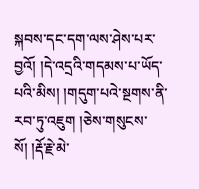སྐབས་དང་དག་ལས་ཤེས་པར་བྱའོ། །དེ་འདྲའི་གདམས་པ་ཡོད་པའི་མིས། །གདུག་པའེ་སྔགས་ནི་རབ་ཏུ་འཇུག །ཅེས་གསུངས་སོ། །རྡོ་རྗེ་མེ་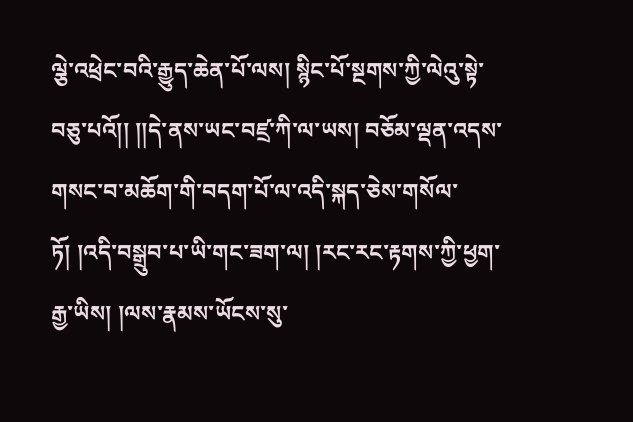ལྕེ་འཕྲེང་བའི་རྒྱུད་ཆེན་པོ་ལས། སྙིང་པོ་སྔགས་ཀྱི་ལེའུ་སྟེ་བཅུ་པའོ།། །།དེ་ནས་ཡང་བཛྲ་ཀི་ལ་ཡས། བཅོམ་ལྡན་འདས་གསང་བ་མཆོག་གི་བདག་པོ་ལ་འདི་སྐད་ཅེས་གསོལ་ཏོ། །འདི་བསྒྲུབ་པ་ཡི་གང་ཟག་ལ། །རང་རང་རྟགས་ཀྱི་ཕྱག་རྒྱ་ཡིས། །ལས་རྣམས་ཡོངས་སུ་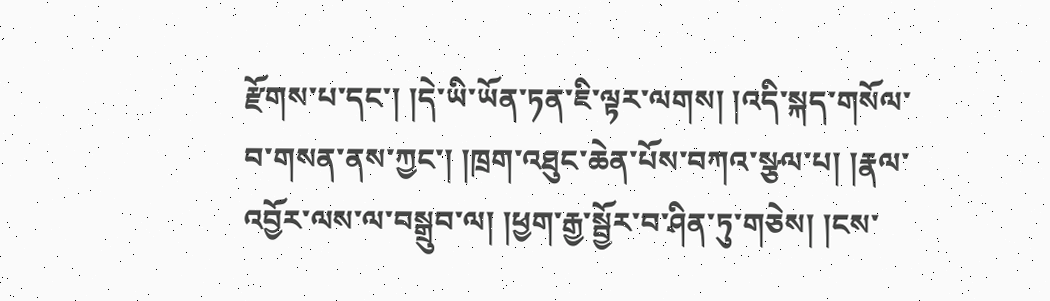རྫོགས་པ་དང་། །དེ་ཡི་ཡོན་ཏན་ཇི་ལྟར་ལགས། །འདི་སྐད་གསོལ་བ་གསན་ནས་ཀྱང་། །ཁྲག་འཐུང་ཆེན་པོས་བཀའ་སྩལ་པ། །རྣལ་འབྱོར་ལས་ལ་བསྒྲུབ་ལ། །ཕྱག་རྒྱ་སྦྱོར་བ་ཤིན་ཏུ་གཅེས། །ངས་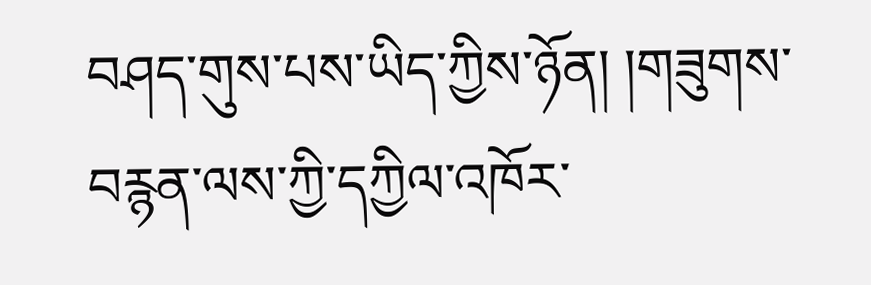བཤད་གུས་པས་ཡིད་ཀྱིས་ཉོན། །གཟུགས་བརྙན་ལས་ཀྱི་དཀྱིལ་འཁོར་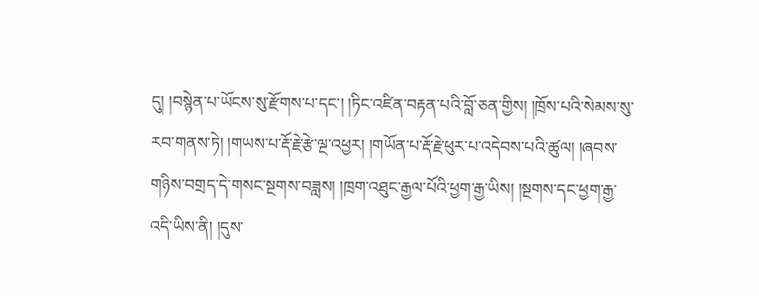དུ། །བསྙེན་པ་ཡོངས་སུ་རྫོགས་པ་དང་། །ཏིང་འཛིན་བརྟན་པའི་བློ་ཅན་གྱིས། །ཁྲོས་པའི་སེམས་སུ་རབ་གནས་ཏེ། །གཡས་པ་རྡོ་རྗེ་རྩེ་ལྔ་འཕྱར། །གཡོན་པ་རྡོ་རྗེ་ཕུར་པ་འདེབས་པའི་ཚུལ། །ཞབས་གཉིས་བགྲད་དེ་གསང་སྔགས་བཟླས། །ཁྲག་འཐུང་རྒྱལ་པོའི་ཕྱག་རྒྱ་ཡིས། །སྔགས་དང་ཕྱག་རྒྱ་འདི་ཡིས་ནི། །དུས་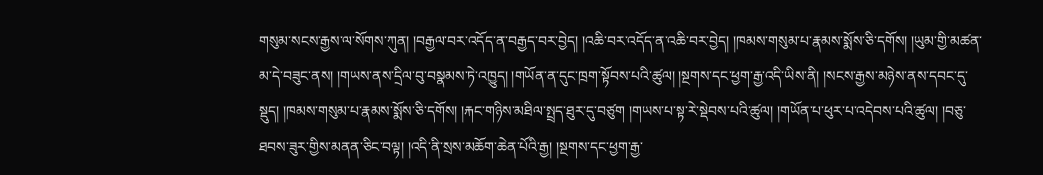གསུམ་སངས་རྒྱས་ལ་སོགས་ཀུན། །བརྒྱལ་བར་འདོད་ན་བརྒྱད་བར་བྱེད། །འཆི་བར་འདོད་ན་འཆི་བར་བྱེད། །ཁམས་གསུམ་པ་རྣམས་སྨོས་ཅི་དགོས། །ཡུམ་གྱི་མཚན་མ་དེ་བཟུང་ནས། །གཡས་ནས་དྲིལ་བུ་བསྣམས་ཏེ་འཁྱུད། །གཡོན་ན་དུང་ཁྲག་སྟོབས་པའི་ཚུལ། །སྔགས་དང་ཕྱག་རྒྱ་འདི་ཡིས་ནི། །སངས་རྒྱས་མཉེས་ནས་དབང་དུ་སྡུད། །ཁམས་གསུམ་པ་རྣམས་སྨོས་ཅི་དགོས། །རྐང་གཉིས་མཐིལ་སྤྲད་ཐུར་དུ་བཙུག །གཡས་པ་སྟ་རེ་སྡེབས་པའི་ཚུལ། །གཡོན་པ་ཕུར་པ་འདེབས་པའི་ཚུལ། །བཅུ་ཐབས་ཟུར་གྱིས་མནན་ཅིང་བལྟ། །འདི་ནི་སྲས་མཆོག་ཆེན་པོའི་རྒྱ། །སྔགས་དང་ཕྱག་རྒྱ་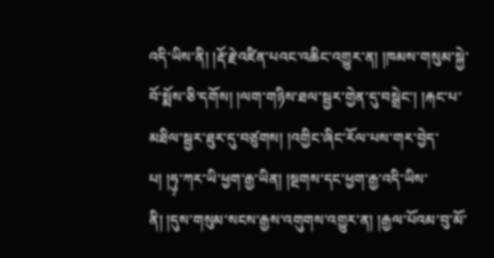འདི་ཡིས་ནི། །རྡོ་རྗེ་འཛིན་པའང་འཆིང་འགྱུར་ན། །ཁམས་གསུམ་སྐྱེ་བོ་སྨོས་ཅི་དགོས། །ལག་གཉིས་ཐལ་སྦྱར་གྱེན་དུ་བསྒྲེང་། །རྐང་པ་མཐིལ་སྦྱར་ཐུར་དུ་བཙུགས། །འགྱིང་ཞིང་རོལ་པས་གར་བྱེད་པ། །ཧུ༷་ཀར་ཡི་ཕྱག་རྒྱ་ཡིན། །སྔགས་དང་ཕྱག་རྒྱ་འདི་ཡིས་ནི། །དུས་གསུམ་སངས་རྒྱས་འགུགས་འགྱུར་ན། །རྒྱལ་པོའམ་བུ་མོ་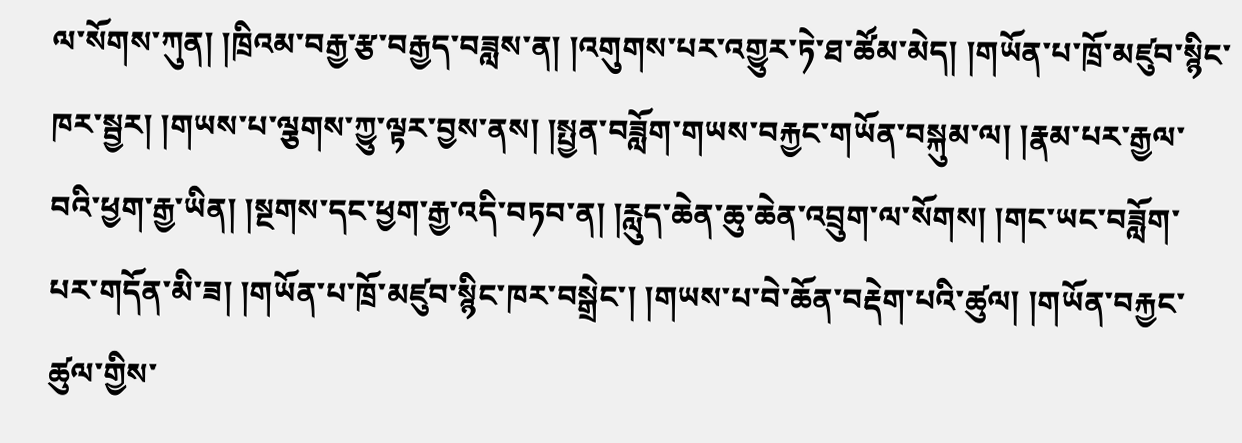ལ་སོགས་ཀུན། །ཁྲིའམ་བརྒྱ་རྩ་བརྒྱད་བཟླས་ན། །འགུགས་པར་འགྱུར་ཏེ་ཐ་ཚོམ་མེད། །གཡོན་པ་ཁྲོ་མཛུབ་སྙིང་ཁར་སྦྱར། །གཡས་པ་ལྕགས་ཀྱུ་ལྟར་བྱས་ནས། །སྤྱན་བཟློག་གཡས་བརྐྱང་གཡོན་བསྐུམ་ལ། །རྣམ་པར་རྒྱལ་བའི་ཕྱག་རྒྱ་ཡིན། །སྔགས་དང་ཕྱག་རྒྱ་འདི་བཏབ་ན། །རླུད་ཆེན་ཆུ་ཆེན་འབྲུག་ལ་སོགས། །གང་ཡང་བཟློག་པར་གདོན་མི་ཟ། །གཡོན་པ་ཁྲོ་མཛུབ་སྙིང་ཁར་བསྒྲེང་། །གཡས་པ་བེ་ཆོན་བརྡེག་པའི་ཚུལ། །གཡོན་བརྐྱང་ཚུལ་གྱིས་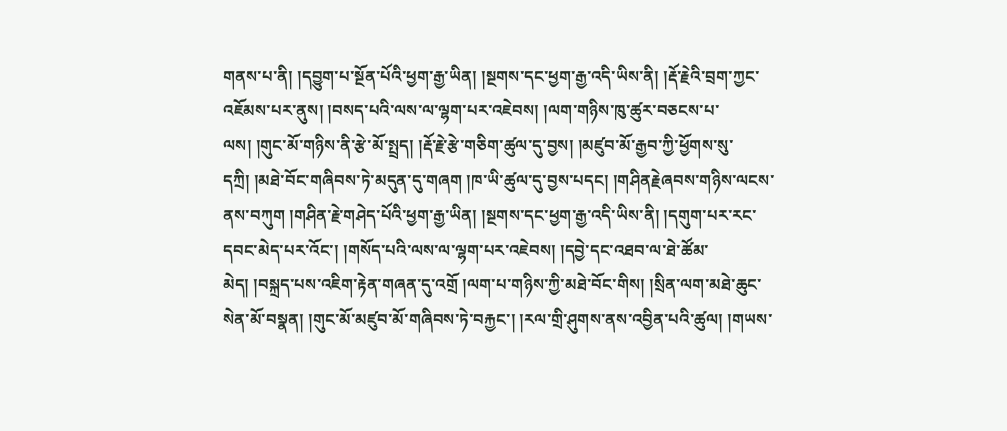གནས་པ་ནི། །དབྱུག་པ་སྔོན་པོའི་ཕྱག་རྒྱ་ཡིན། །སྔགས་དང་ཕྱག་རྒྱ་འདི་ཡིས་ནི། །རྡོ་རྗེའི་བྲག་ཀྱང་འཇོམས་པར་ནུས། །བསད་པའི་ལས་ལ་ལྷག་པར་འཇེབས། །ལག་གཉིས་ཁུ་ཚུར་བཅངས་པ་ལས། །གུང་མོ་གཉིས་ནི་རྩེ་མོ་སྤྲད། །རྡོ་རྗེ་རྩེ་གཅིག་ཚུལ་དུ་བྱས། །མཛུབ་མོ་རྒྱབ་ཀྱི་ཕྱོགས་སུ་དཀྲི། །མཐེ་བོང་གཞིབས་ཏེ་མདུན་དུ་གཞག །ཁ་ཡི་ཚུལ་དུ་བྱས་པདང། །གཤིནརྗེཞབས་གཉིས་ལངས་ནས་བཀུག །གཤིན་རྗེ་གཤེད་པོའི་ཕྱག་རྒྱ་ཡིན། །སྔགས་དང་ཕྱག་རྒྱ་འདི་ཡིས་ནི། །དགུག་པར་རང་དབང་མེད་པར་འོང་། །གསོད་པའི་ལས་ལ་ལྷག་པར་འཇེབས། །དབྱེ་དང་འཐབ་ལ་ཐེ་ཚོམ་མེད། །བསྐྲད་པས་འཇིག་རྟེན་གཞན་དུ་འགྲོ །ལག་པ་གཉིས་ཀྱི་མཐེ་བོང་གིས། །སྲིན་ལག་མཐེ་ཆུང་སེན་མོ་བསྣན། །གུང་མོ་མཛུབ་མོ་གཞིབས་ཏེ་བརྐྱང་། །རལ་གྲི་ཤུགས་ནས་འབྱིན་པའི་ཚུལ། །གཡས་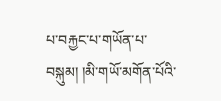པ་བརྐྱང་པ་གཡོན་པ་བསྐུམ། །མི་གཡོ་མགོན་པོའི་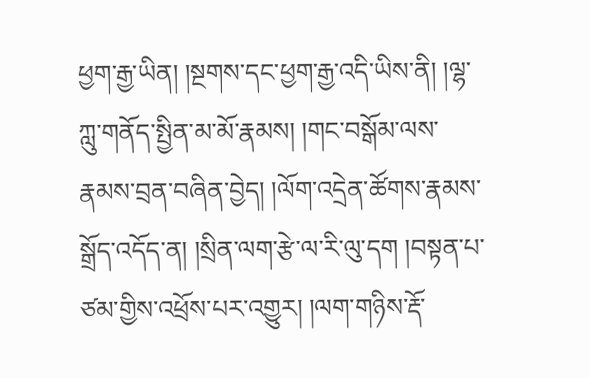ཕྱག་རྒྱ་ཡིན། །སྔགས་དང་ཕྱག་རྒྱ་འདི་ཡིས་ནི། །ལྷ་ཀླུ་གནོད་སྤྱིན་མ་མོ་རྣམས། །གང་བསྒོམ་ལས་རྣམས་བྲན་བཞིན་བྱེད། །ལོག་འདྲེན་ཚོགས་རྣམས་སྒྲོད་འདོད་ན། །སྲིན་ལག་རྩེ་ལ་རི་ལུ་དག །བསྟན་པ་ཙམ་གྱིས་འཕྲོས་པར་འགྱུར། །ལག་གཉིས་རྡོ་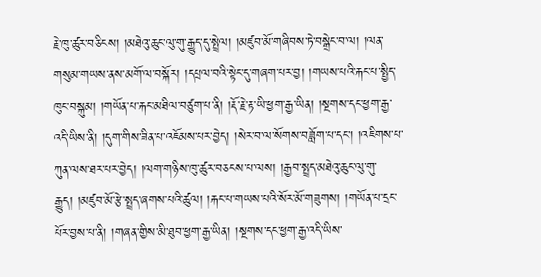རྗེ་ཁུ་ཚུར་བཅིངས། །མཐེའུ་ཆུང་ལུ་གུ་རྒྱུད་དུ་སྤྲེལ། །མཛུབ་མོ་གཞིབས་ཏེ་བསྒྲེང་བ་ལ། །ལན་གསུམ་གཡས་ནས་མགོ་ལ་བསྐོར། །དཔྲལ་བའི་སྟེང་དུ་གཞག་པར་བྱ། །གཡས་པའི་རྐང་པ་སྤྱིད་ཁུང་བསྐུམ། །གཡོན་པ་རྐང་མཐིལ་བཙུག་པ་ནི། །རྡོ་རྗེ་རྟ་ཡི་ཕྱག་རྒྱ་ཡིན། །སྔགས་དང་ཕྱག་རྒྱ་འདི་ཡིས་ནི། །དུག་གིས་ཟིན་པ་འཇོམས་པར་བྱེད། །སེར་བ་ལ་སོགས་བཟློག་པ་དང་། །འཇིགས་པ་ཀུན་ལས་ཐར་པར་བྱེད། །ལག་གཉིས་ཁུ་ཚུར་བཅངས་པ་ལས། །རྒྱབ་སྤྲད་མཐེའུ་ཆུང་ལུ་གུ་རྒྱུད། །མཛུབ་མོ་རྩེ་སྤྲད་ཞགས་པའི་ཚུལ། །རྐང་པ་གཡས་པའི་སོར་མོ་གཟུགས། །གཡོན་པ་དྲང་པོར་བྱས་པ་ནི། །གཞན་གྱིས་མི་ཐུབ་ཕྱག་རྒྱ་ཡིན། །སྔགས་དང་ཕྱག་རྒྱ་འདི་ཡིས་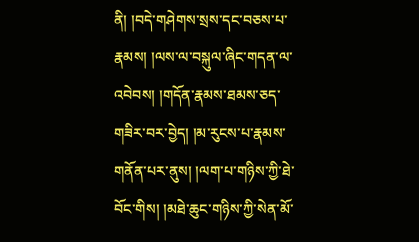ནི། །བདེ་གཤེགས་སྲས་དང་བཅས་པ་རྣམས། །ལས་ལ་བསྐུལ་ཞིང་གདན་ལ་འབེབས། །གདོན་རྣམས་ཐམས་ཅད་གཟིར་བར་བྱེད། །མ་རུངས་པ་རྣམས་གནོན་པར་ནུས། །ལག་པ་གཉིས་ཀྱི་ཐེ་བོང་གིས། །མཐེ་ཆུང་གཉིས་ཀྱི་སེན་མོ་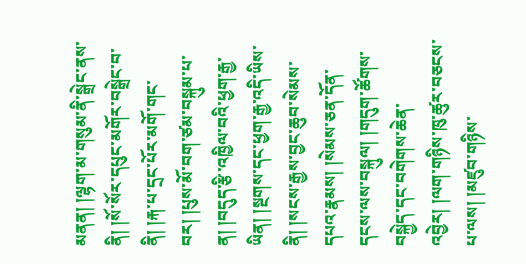མནན། །ལྷག་མ་གསུམ་ནི་སྒྲེང་ནས་ནི། །སོ་སོར་དཔུང་མགོར་བསྒྲེང་བ་ནི། །རྐ་པ་དྲང་པོར་མགོ་གང་བར། །པུས་མོ་བག་ཙམ་བསྐུམ་པ་ན། །བདུད་རྩི་འཁྱིལ་བའི་ཕྱག་རྒྱ་ཡིན། །སྔགས་དང་ཕྱག་རྒྱ་འདི་ཡིས་ནི། །སངས་རྒྱས་བྱང་ཆུབ་སེམས་དཔའ་རྣམས། །སེམས་ཅན་དོན་དངས་ལས་བསྐུལ། །གདུག་ཚོགས་བསྐྱེད་དང་བགེགས་ཆེན་འབྱེར། །ལག་གཉིས་ཁུ་ཚུར་བཅངས་པ་ལས། །མཛུབ་གཉིས་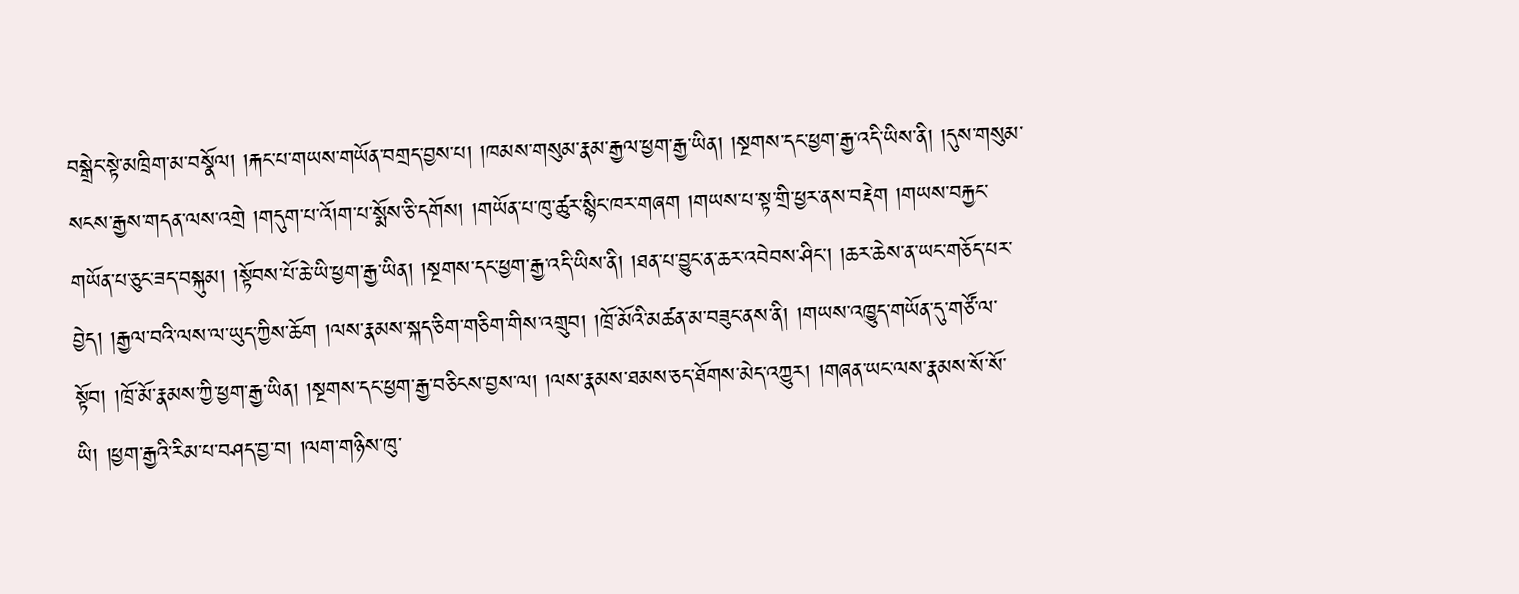བསྒྲེང་སྟེ་མཁྲིག་མ་བསྣོལ། །རྐང་པ་གཡས་གཡོན་བགྲད་བྱས་པ། །ཁམས་གསུམ་རྣམ་རྒྱལ་ཕྱག་རྒྱ་ཡིན། །སྔགས་དང་ཕྱག་རྒྱ་འདི་ཡིས་ནི། །དུས་གསུམ་སངས་རྒྱས་གདན་ལས་འགྲེ །གདུག་པ་འོ།ག་པ་སྨོས་ཅི་དགོས། །གཡོན་པ་ཁུ་ཚུར་སྙིང་ཁར་གཞག །གཡས་པ་སྟ་གྲི་ཕྱར་ནས་བརྡེག །གཡས་བརྐྱང་གཡོན་པ་ཅུང་ཟད་བསྐུམ། །སྟོབས་པོ་ཆེ་ཡི་ཕྱག་རྒྱ་ཡིན། །སྔགས་དང་ཕྱག་རྒྱ་འདི་ཡིས་ནི། །ཐན་པ་བྱུང་ན་ཆར་འབེབས་ཤིང་། །ཆར་ཆེས་ན་ཡང་གཅོད་པར་བྱེད། །རྒྱལ་བའི་ལས་ལ་ཡུད་ཀྱིས་ཆོག །ལས་རྣམས་སྐད་ཅིག་གཅིག་གིས་འགྲུབ། །ཁྲོ་མོའི་མཚན་མ་བཟུང་ནས་ནི། །གཡས་འཁྱུད་གཡོན་དུ་གཙོ་ལ་སྟོབ། །ཁྲོ་མོ་རྣམས་ཀྱི་ཕྱག་རྒྱ་ཡིན། །སྔགས་དང་ཕྱག་རྒྱ་བཅིངས་བྱས་ལ། །ལས་རྣམས་ཐམས་ཅད་ཐོགས་མེད་འཀྱུར། །གཞན་ཡང་ལས་རྣམས་སོ་སོ་ཡི། །ཕྱག་རྒྱའི་རིམ་པ་བཤད་བྱ་བ། །ལག་གཉིས་ཁུ་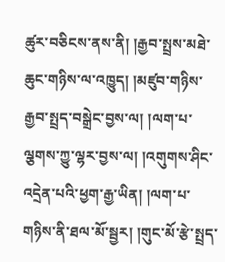ཚུར་བཅིངས་ནས་ནི། །རྒྱབ་སྤྲས་མཐེ་ཆུང་གཉིས་ལ་འཁྱུད། །མཛུབ་གཉིས་རྒྱབ་སྤྲད་བསྒྲེང་བྱས་ལ། །ལག་པ་ལྕགས་ཀྱུ་ལྷར་བྱས་ལ། །འགུགས་ཤིང་འདྲེན་པའི་ཕྱག་རྒྱ་ཡིན། །ལག་པ་གཉིས་ནི་ཐལ་མོ་སྦྱར། །གུང་མོ་རྩེ་སྤྲད་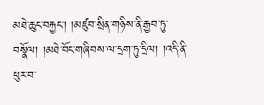མཐེ་ཆུང་བརྐྱང་། །མཛུབ་སྲིན་གཉིས་ནི་རྒྱབ་ཏུ་བསྣོལ། །མཐེ་བོང་གཞིབས་ལ་དྲག་ཏུ་དྲིལ། །འདི་ནི་ཕུར་བ་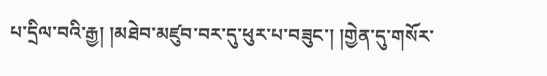པ་དྲིལ་བའི་རྒྱ། །མཐེབ་མཛུབ་བར་དུ་ཕུར་པ་བཟུང་། །གྱེན་དུ་གསོར་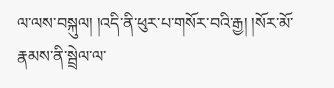ལ་ལས་བསྐུལ། །འདི་ནི་ཕུར་པ་གསོར་བའི་རྒྱ། །སོར་མོ་རྣམས་ནི་སྦྲེལ་ལ་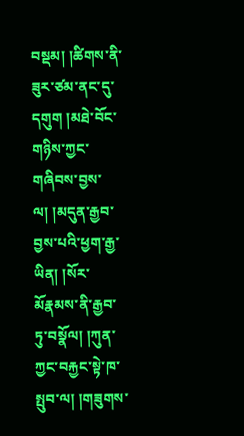བསྡམ། །ཚིགས་ནི་ཟུར་ཙམ་ནང་དུ་དགུག །མཐེ་བོང་གཉིས་ཀྱང་གཞིབས་བྱས་ལ། །མདུན་རྒྱབ་བྱས་པའི་ཕྱག་རྒྱ་ཡིན། །སོར་མོརྣམས་ནི་རྒྱབ་ཏུ་བསྣོལ། །ཀུན་ཀྱང་བརྐྱང་སྟེ་ཁ་སྤུབ་ལ། །གཟུགས་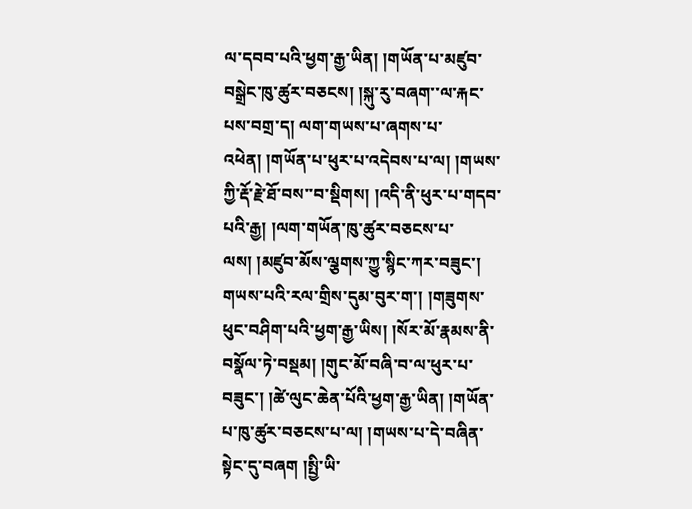ལ་དབབ་པའི་ཕྱག་རྒྱ་ཡིན། །གཡོན་པ་མཛུབ་བསྒྲེང་ཁུ་ཚུར་བཅངས། །སྐུ་རུ་བཞག་་ལ་རྐང་པས་བགྲ་ད། ལག་གཡས་པ་ཞགས་པ་འཕེན། །གཡོན་པ་ཕུར་པ་འདེབས་པ་ལ། །གཡས་ཀྱི་རྡོ་རྗེ་ཐོ་བས་་བ་སྡིགས། །འདི་ནི་ཕུར་པ་གདབ་པའི་རྒྱ། །ལག་གཡོན་ཁུ་ཚུར་བཅངས་པ་ལས། །མཛུབ་མོས་ལྕགས་ཀྱུ་སྙིང་ཀར་བཟུང་། གཡས་པའི་རལ་གྲིས་དུམ་བུར་ག་། །གཟུགས་ཕུང་བཤིག་པའི་ཕྱག་རྒྱ་ཡིས། །སོར་མོ་རྣམས་ནི་བསྣོལ་ཏེ་བསྡམ། །གུང་མོ་བཞི་བ་ལ་ཕུར་པ་བཟུང་། །ཚེ་ལུང་ཆེན་པོའི་ཕྱག་རྒྱ་ཡིན། །གཡོན་པ་ཁུ་ཚུར་བཅངས་པ་ལ། །གཡས་པ་དེ་བཞིན་སྟེང་དུ་བཞག །སྤྱི་ཡི་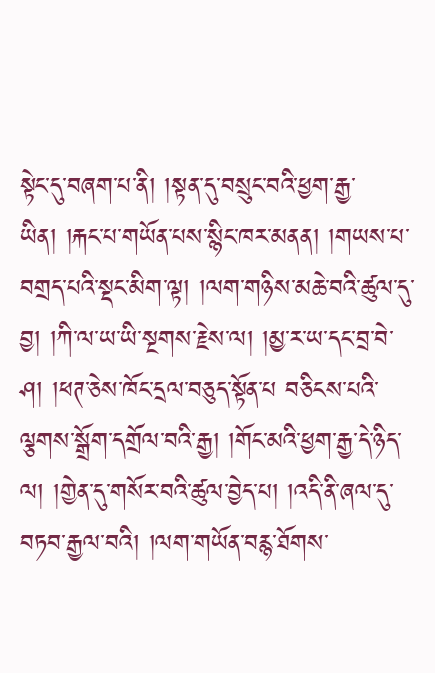སྟེང་དུ་བཞག་པ་ནི། །སྟན་དུ་བསྲུང་བའི་ཕྱག་རྒྱ་ཡིན། །རྐང་པ་གཡོན་པས་སྙིང་ཁར་མནན། །གཡས་པ་བགྲད་པའི་སྡང་མིག་ལྟ། །ལག་གཉིས་མཆེ་བའི་ཚུལ་དུ་བྱ། །ཀི་ལ་ཡ་ཡི་སྔགས་རྗེས་ལ། །མྱ་ར་ཡ་དང་བྲ་བེ་ཤ། །ཕཊ་ཅེས་ཁོང་དྲལ་བཅུད་སྟོན་པ བཅིངས་པའི་ལྕགས་སྒྲོག་དགྲོལ་བའི་རྒྱ། །གོང་མའི་ཕྱག་རྒྱ་དེ་ཉིད་ལ། །གྱེན་དུ་གསོར་བའི་ཚུལ་བྱེད་པ། །འདི་ནི་ཞལ་དུ་བཏབ་རྒྱལ་བའི། །ལག་གཡོན་བརྙ་ཐོགས་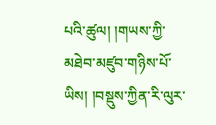པའི་ཚུལ། །གཡས་ཀྱི་མཐེབ་མཛུབ་གཉིས་པོ་ཡིས། །བསྡུས་ཀྱིན་རི་ལུར་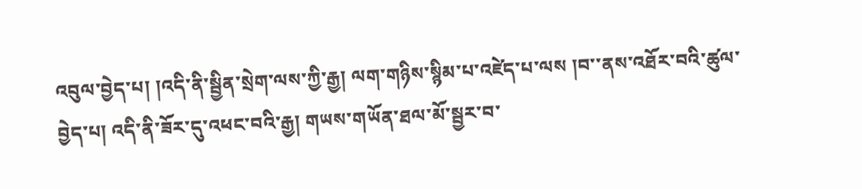འབུལ་བྱེད་པ། །འདི་ནི་སྦྱིན་སྲེག་ལས་ཀྱི་རྒྱ། ལག་གཉིས་སྙིམ་པ་འཛེད་པ་ལས །བ་་ནས་འཐོར་བའི་ཚུལ་བྱེད་པ། འདི་ནི་ཟོར་དུ་འཕང་བའི་རྒྱ། གཡས་གཡོན་ཐལ་མོ་སྦྱར་བ་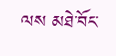ལས མཐེ་བོང་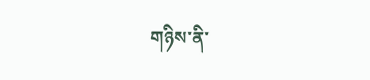གཉིས་ནི་